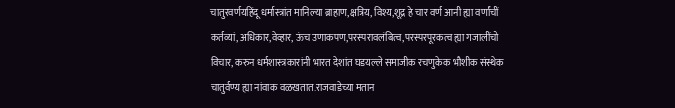चातुरवर्णयहिंदू धर्मास्त्रांत मानिल्या ब्राहाण,क्षत्रिय, विश्य,शूद्र हे चार वर्ण आनी ह्या वर्णांचीं कर्तव्यां, अधिकार,वेव्हार, ऊंच उणाकपण,परस्परावलंबित्व,परस्परपूरकत्व ह्या गजालींचो विचार, करुन धर्मशास्त्रकारांनी भारत देशांत घडयल्ले समाजीक रचणुकेक भौशीक संस्थेक चातुर्वण्य ह्या नांवाक वळखतात.राजवाडेच्या मतान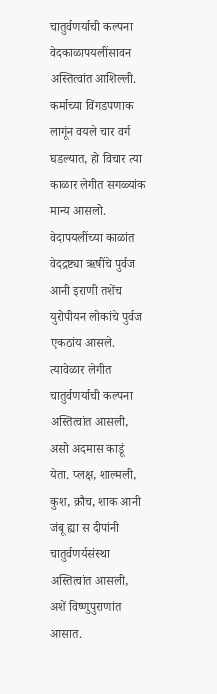चातुर्वणर्याची कल्पना वेदकाळापयलींसावन अस्तित्वांत आशिल्ली.
कर्माच्या विंगडपणाक लागूंन वयले चार वर्ग घडल्यात, हो विचार त्या काळार लेगीत सगळ्यांक मान्य आसलो. वेदापयलींच्या काळांत वेदद्रष्ट्या ऋषींचे पुर्वज आनी इराणी तशेंच युरोपीयन लोकांचे पुर्वज एकठांय आसले. त्यावेळार लेगीत चातुर्वणर्याची कल्पना अस्तित्वांत आसली, असो अदमास काडूं येता. प्लक्ष, शाल्मली, कुश, क्रौच, शाक आनी जंबू ह्या स दीपांनी चातुर्वणर्यसंस्था अस्तित्वांत आसली, अशें विष्णुपुराणांत आसात.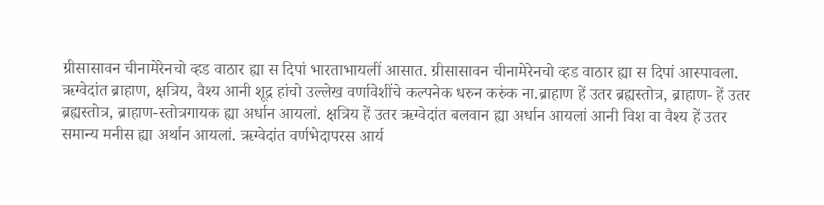ग्रीसासावन चीनामेरेनचो व्हड वाठार ह्या स दिपां भारताभायलीं आसात. ग्रीसासावन चीनामेरेनचो व्हड वाठार ह्या स दिपां आस्पावला.
ऋग्वेदांत ब्राहाण, क्षत्रिय, वैश्य आनी शूद्र हांचो उल्लेख वर्णावेशींचे कल्पनेक धरुन करुंक ना.ब्राहाण हें उतर ब्रह्यस्तोत्र, ब्राहाण- हें उतर ब्रह्यस्तोत्र, ब्राहाण-स्तोत्रगायक ह्या अर्धान आयलां. क्षत्रिय हें उतर ऋग्वेदांत बलवान ह्या अर्धान आयलां आनी विश वा वैश्य हें उतर समान्य मनीस ह्या अर्थान आयलां. ऋग्वेदांत वर्णभेदापरस आर्य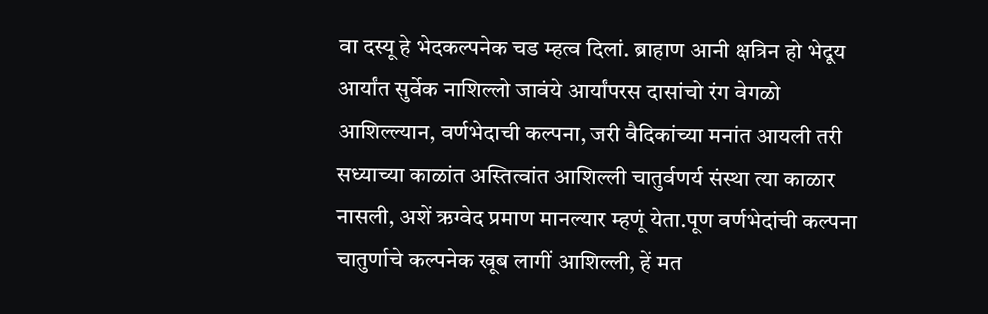वा दस्यू हे भेदकल्पनेक चड म्हत्व दिलां. ब्राहाण आनी क्षत्रिन हो भेदूय आर्यांत सुर्वेक नाशिल्लो जावंये आर्यांपरस दासांचो रंग वेगळो आशिल्ल्यान, वर्णभेदाची कल्पना, जरी वैदिकांच्या मनांत आयली तरी सध्याच्या काळांत अस्तित्वांत आशिल्ली चातुर्वणर्य संस्था त्या काळार नासली, अशें ऋग्वेद प्रमाण मानल्यार म्हणूं येता.पूण वर्णभेदांची कल्पना चातुर्णाचे कल्पनेक खूब लागीं आशिल्ली, हें मत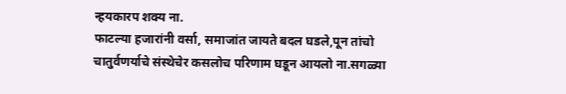न्हयकारप शक्य ना.
फाटल्या हजारांनी वर्सा, समाजांत जायते बदल घडले,पून तांचो चातुर्वणर्याचे संस्थेचेर कसलोच परिणाम घडून आयलो ना.सगळ्या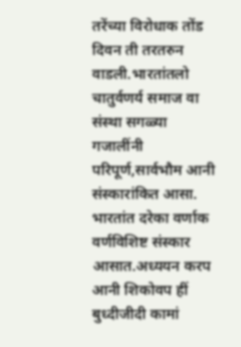तरेंच्या विरोधाक तोंड दिवन ती तरतरुन वाडली.भारतांतलो चातुर्वणर्य समाज वा संस्था सगळ्या गजालींनी परिपूर्ण,सार्वभौम आनी संस्कारांकित आसा. भारतांत दरेका वर्णाक वर्णविशिष्ट संस्कार आसात.अध्ययन करप आनी शिकोवप हीं बुध्दीजीदी कामां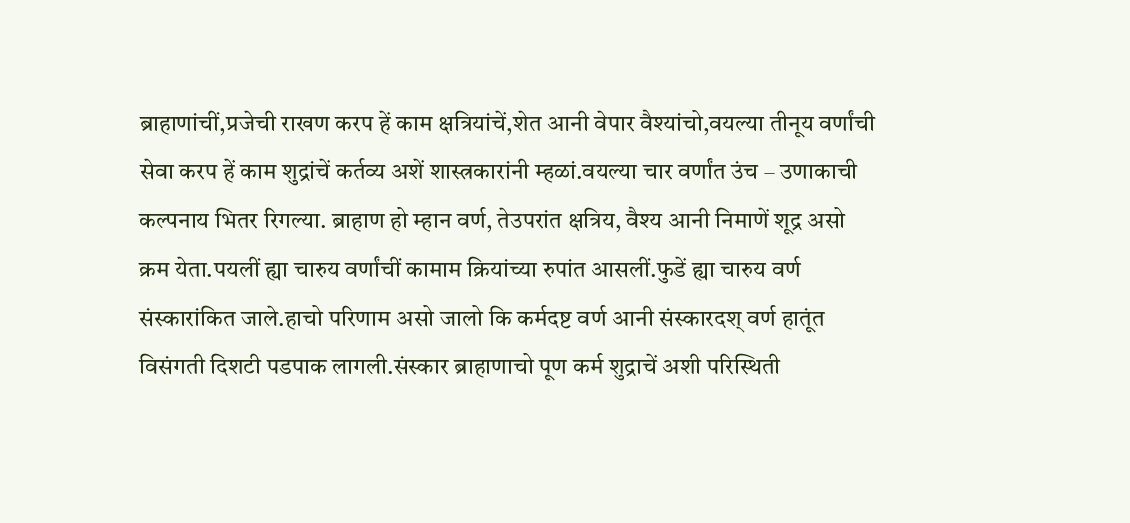ब्राहाणांचीं,प्रजेची राखण करप हें काम क्षत्रियांचें,शेत आनी वेपार वैश्यांचो,वयल्या तीनूय वर्णांची सेवा करप हें काम शुद्रांचें कर्तव्य अशें शास्त्रकारांनी म्हळां.वयल्या चार वर्णांत उंच – उणाकाची कल्पनाय भितर रिगल्या. ब्राहाण हो म्हान वर्ण, तेउपरांत क्षत्रिय, वैश्य आनी निमाणें शूद्र असो क्रम येता.पयलीं ह्या चारुय वर्णांचीं कामाम क्रियांच्या रुपांत आसलीं.फुडें ह्या चारुय वर्ण संस्कारांकित जाले.हाचो परिणाम असो जालो कि कर्मदष्ट वर्ण आनी संस्कारदश् वर्ण हातूंत विसंगती दिशटी पडपाक लागली.संस्कार ब्राहाणाचो पूण कर्म शुद्राचें अशी परिस्थिती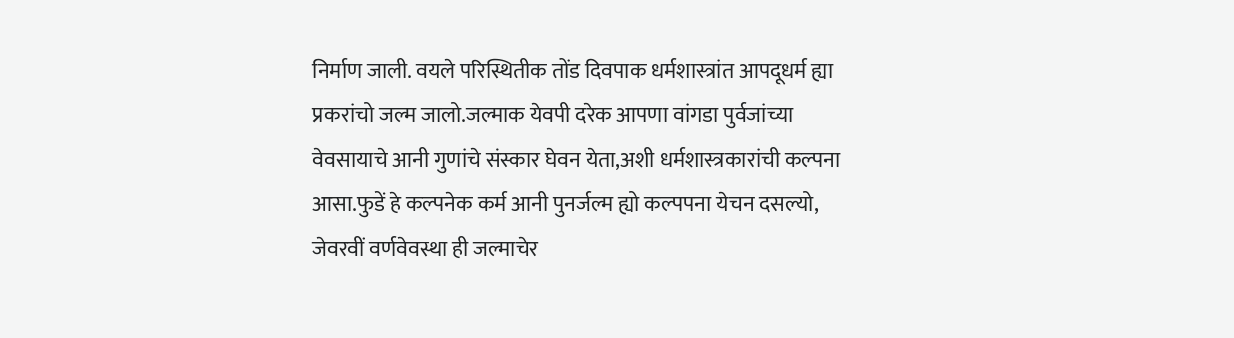निर्माण जाली. वयले परिस्थितीक तोंड दिवपाक धर्मशास्त्रांत आपदूधर्म ह्या प्रकरांचो जल्म जालो.जल्माक येवपी दरेक आपणा वांगडा पुर्वजांच्या वेवसायाचे आनी गुणांचे संस्कार घेवन येता,अशी धर्मशास्त्रकारांची कल्पना आसा.फुडें हे कल्पनेक कर्म आनी पुनर्जल्म ह्यो कल्पपना येचन दसल्यो, जेवरवीं वर्णवेवस्था ही जल्माचेर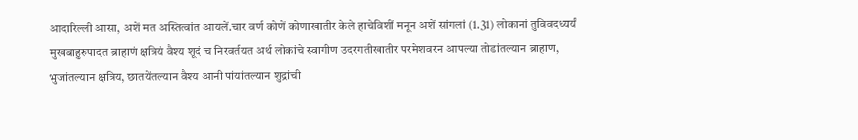आदारिल्ली आसा, अशें मत अस्तित्वांत आयलें.चार वर्ण कोणें कोणाखातीर केले हाचेविशीं मनून अशें सांगलां (1.31) लोकानां तुविवदध्यर्यं मुखबाहुरुपादत ब्राहाणं क्षत्रियं वैश्य शूदं च निरवर्तयत अर्थ लोकांचे स्वागीण उदरगतीखातीर परमेशवरन आपल्या तोडांतल्यान ब्राहाण, भुजांतल्यान क्षत्रिय, छातयेंतल्यान वैश्य आनी पांयांतल्यान शुद्रांची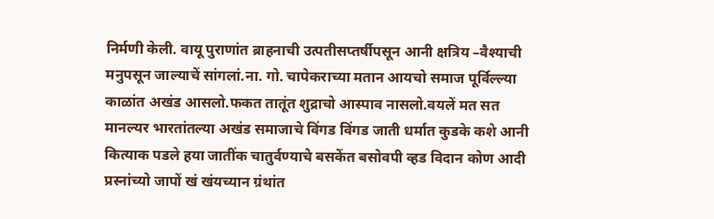निर्मणी केली. वायू पुराणांत ब्राहनाची उत्पतीसप्तर्षीपसून आनी क्षत्रिय –वैश्याची मनुपसून जाल्याचें सांगलां.ना. गो. चापेकराच्या मतान आयचो समाज पूर्विल्ल्या काळांत अखंड आसलो.फकत तातूंत शुद्राचो आस्पाव नासलो.वयलें मत सत मानल्यर भारतांतल्या अखंड समाजाचे विंगड विंगड जाती धर्मात कुडके कशे आनी कित्याक पडले हया जातींक चातुर्वण्याचे बसकेंत बसोवपी व्हड विदान कोण आदी प्रस्नांच्यो जापों खं खंयच्यान ग्रंथांत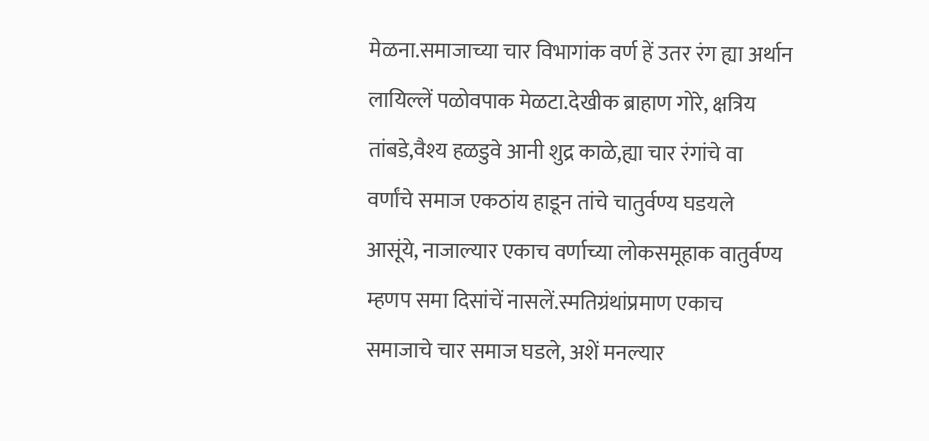मेळना.समाजाच्या चार विभागांक वर्ण हें उतर रंग ह्या अर्थान लायिल्लें पळोवपाक मेळटा.देखीक ब्राहाण गोरे, क्षत्रिय तांबडे,वैश्य हळडुवे आनी शुद्र काळे,ह्या चार रंगांचे वा वर्णांचे समाज एकठांय हाडून तांचे चातुर्वण्य घडयले आसूंये, नाजाल्यार एकाच वर्णाच्या लोकसमूहाक वातुर्वण्य म्हणप समा दिसांचें नासलें.स्मतिग्रंथांप्रमाण एकाच समाजाचे चार समाज घडले, अशें मनल्यार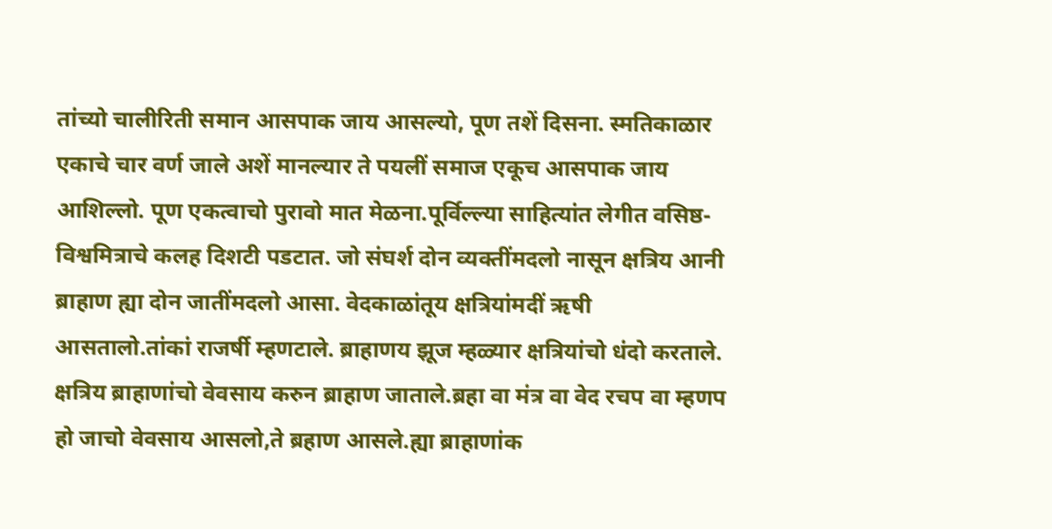तांच्यो चालीरिती समान आसपाक जाय आसल्यो, पूण तशें दिसना. स्मतिकाळार एकाचे चार वर्ण जाले अशें मानल्यार ते पयलीं समाज एकूच आसपाक जाय आशिल्लो. पूण एकत्वाचो पुरावो मात मेळना.पूर्विल्ल्या साहित्यांत लेगीत वसिष्ठ-विश्वमित्राचे कलह दिशटी पडटात. जो संघर्श दोन व्यक्तींमदलो नासून क्षत्रिय आनी ब्राहाण ह्या दोन जातींमदलो आसा. वेदकाळांतूय क्षत्रियांमदीं ऋषी आसतालो.तांकां राजर्षी म्हणटाले. ब्राहाणय झूज म्हळ्यार क्षत्रियांचो धंदो करताले. क्षत्रिय ब्राहाणांचो वेवसाय करुन ब्राहाण जाताले.ब्रहा वा मंत्र वा वेद रचप वा म्हणप हो जाचो वेवसाय आसलो,ते ब्रहाण आसले.ह्या ब्राहाणांक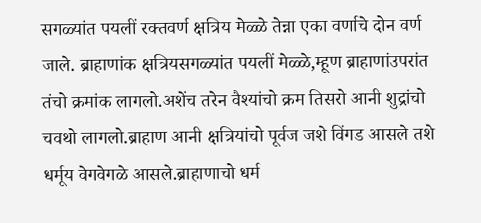सगळ्यांत पयलीं रक्तवर्ण क्षत्रिय मेळ्ळे तेन्ना एका वर्णाचे दोन वर्ण जाले. ब्राहाणांक क्षत्रियसगळ्यांत पयलीं मेळ्ळे,म्हूण ब्राहाणांउपरांत तंचो क्रमांक लागलो.अशेंच तरेन वैश्यांचो क्रम तिसरो आनी शुद्रांचो चवथो लागलो.ब्राहाण आनी क्षत्रियांचो पूर्वज जशे विंगड आसले तशे धर्मूय वेगवेगळे आसले.ब्राहाणाचो धर्म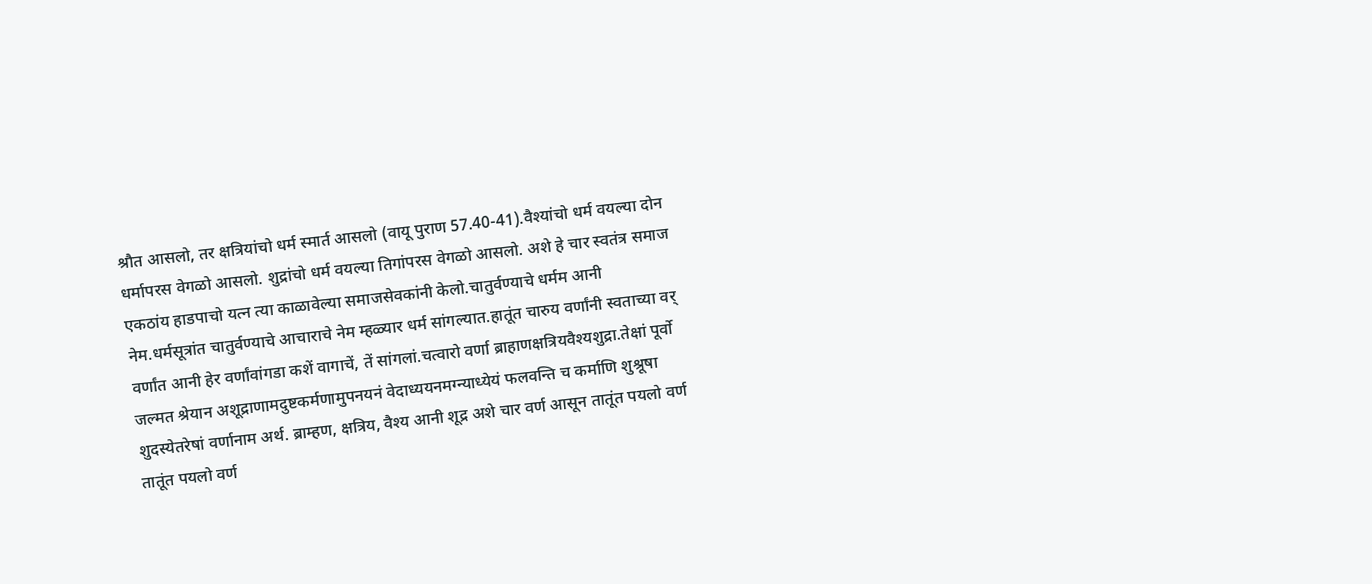श्रौत आसलो, तर क्षत्रियांचो धर्म स्मार्त आसलो (वायू पुराण 57.40-41).वैश्यांचो धर्म वयल्या दोन धर्मापरस वेगळो आसलो. शुद्रांचो धर्म वयल्या तिगांपरस वेगळो आसलो. अशे हे चार स्वतंत्र समाज एकठांय हाडपाचो यत्न त्या काळावेल्या समाजसेवकांनी केलो.चातुर्वण्याचे धर्मम आनी नेम.धर्मसूत्रांत चातुर्वण्याचे आचाराचे नेम म्हळ्यार धर्म सांगल्यात.हातूंत चारुय वर्णांनी स्वताच्या वर् वर्णांत आनी हेर वर्णांवांगडा कशें वागाचें, तें सांगलां.चत्वारो वर्णा ब्राहाणक्षत्रियवैश्यशुद्रा.तेक्षां पूर्वो जल्मत श्रेयान अशूद्राणामदुष्टकर्मणामुपनयनं वेदाध्ययनमग्न्याध्येयं फलवन्ति च कर्माणि शुश्रूषा शुदस्येतरेषां वर्णानाम अर्थ. ब्राम्हण, क्षत्रिय, वैश्य आनी शूद्र अशे चार वर्ण आसून तातूंत पयलो वर्ण तातूंत पयलो वर्ण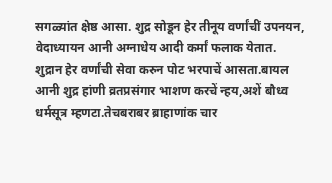सगळ्यांत क्षेष्ठ आसा. शुद्र सोडून हेर तीनूय वर्णांचीं उपनयन, वेदाध्यायन आनी अग्नाधेय आदी कर्मां फलाक येतात. शुद्रान हेर वर्णांची सेवा करुन पोट भरपाचें आसता.बायल आनी शुद्र हांणी व्रतप्रसंगार भाशण करचें न्हय,अशें बौध्व धर्मसूत्र म्हणटा.तेचबराबर ब्राहाणांक चार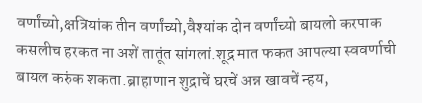वर्णांच्यो,क्षत्रियांक तीन वर्णांच्यो,वैश्यांक दोन वर्णांच्यो बायलो करपाक कसलीच हरकत ना अशें तातूंत सांगलां.शूद्र मात फकत आपल्या स्ववर्णाची बायल करुंक शकता.ब्राहाणान शुद्राचें घरचें अन्न खावचें न्हय,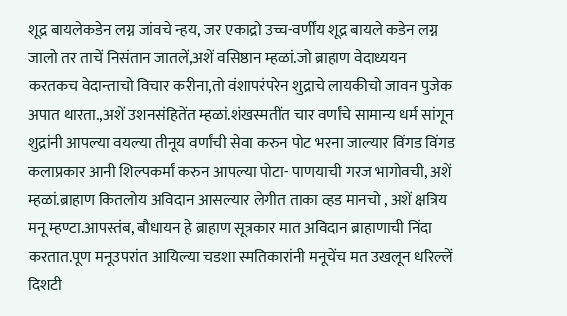शूद्र बायलेकडेन लग्न जांवचे न्हय, जर एकाद्रो उच्च-वर्णींय शूद्र बायले कडेन लग्न जालो तर ताचें निसंतान जातलें,अशें वसिष्ठान म्हळां.जो ब्राहाण वेदाध्ययन करतकच वेदान्ताचो विचार करीना,तो वंशापरंपरेन शुद्राचे लायकीचो जावन पुजेक अपात थारता.,अशें उशनसंहितेंत म्हळां.शंखस्मतींत चार वर्णांचे सामान्य धर्म सांगून शुद्रांनी आपल्या वयल्या तीनूय वर्णांची सेवा करुन पोट भरना जाल्यार विंगड विंगड कलाप्रकार आनी शिल्पकर्मां करुन आपल्या पोटा- पाणयाची गरज भागोवची, अशें म्हळां.ब्राहाण कितलोय अविदान आसल्यार लेगीत ताका व्हड मानचो , अशें क्षत्रिय मनू म्हण्टा.आपस्तंब, बौधायन हे ब्राहाण सूत्रकार मात अविदान ब्राहाणाची निंदा करतात.पूण मनूउपरांत आयिल्या चडशा स्मतिकारांनी मनूचेंच मत उखलून धरिल्लें दिशटी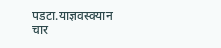पडटा.याज्ञवस्क्यान चार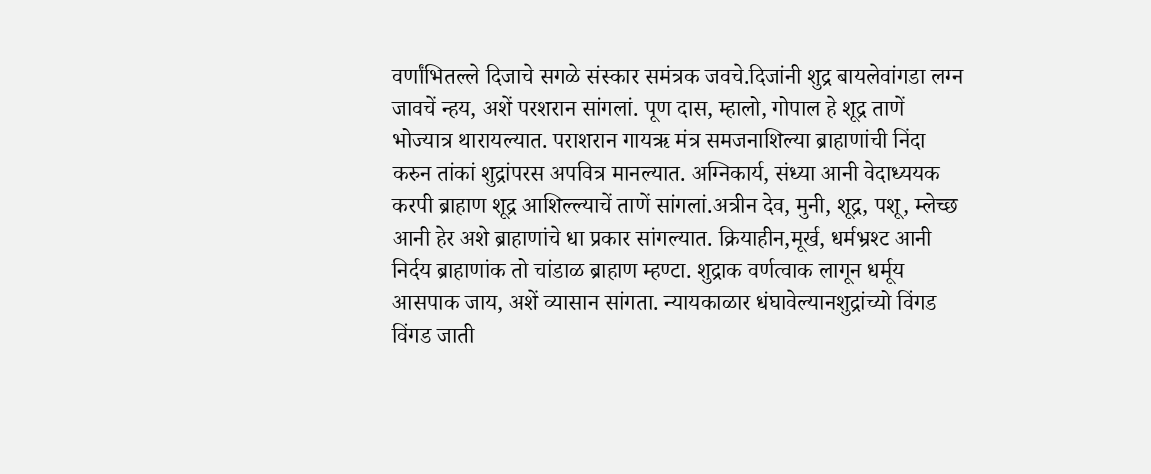वर्णांभितल्ले दिजाचे सगळे संस्कार समंत्रक जवचे.दिजांनी शुद्र बायलेवांगडा लग्न जावचें न्हय, अशें परशरान सांगलां. पूण दास, म्हालो, गोपाल हे शूद्र ताणें भोज्यात्र थारायल्यात. पराशरान गायऋ मंत्र समजनाशिल्या ब्राहाणांची निंदा करुन तांकां शुद्रांपरस अपवित्र मानल्यात. अग्निकार्य, संध्या आनी वेदाध्ययक करपी ब्राहाण शूद्र आशिल्ल्याचें ताणें सांगलां.अत्रीन देव, मुनी, शूद्र, पशू, म्लेच्छ आनी हेर अशे ब्राहाणांचे धा प्रकार सांगल्यात. क्रियाहीन,मूर्ख, धर्मभ्रश्ट आनी निर्दय ब्राहाणांक तो चांडाळ ब्राहाण म्हण्टा. शुद्राक वर्णत्वाक लागून धर्मूय आसपाक जाय, अशें व्यासान सांगता. न्यायकाळार धंघावेल्यानशुद्रांच्यो विंगड विंगड जाती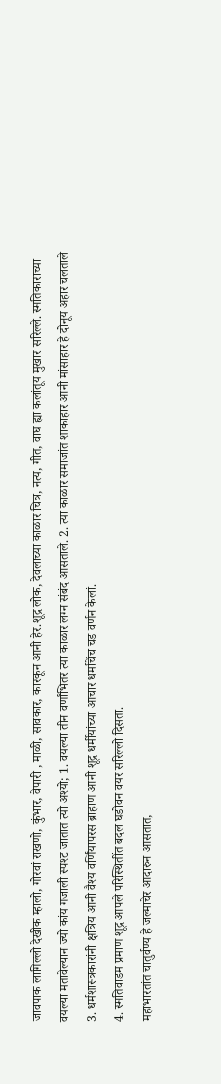जावपाक लागिल्लो देखीक म्हालो, गोरवां राखणो, कुंभार, वेपारी , माळी, सावकार, कारकून आनी हेर.शूद्र लोक, देवलाच्या काळार चित्र, नत्य, गीत, वाघ ह्या कलांतूय मुखार सरिल्ले. स्मतिकाराच्या वयल्या मतावेल्यान ज्यो कांय गजाली स्पश्ट जातात त्यो अश्यो; 1. वयल्या तीन वर्णांभितर त्या काळार लग्न संबंद आसताले. 2. त्या काळार समाजांत शाकाहार आनी मांसाहार हे दोनूय अहार चलताले 3. धर्मशास्त्रकारांनी क्षत्रिय आनी वैश्य वर्णिंयापरस ब्राहाण आनी शूद्र धर्मीयांच्या आचार धर्माचेंच चड वर्णन केलां.
4. स्मतिवाडम प्रमाण शूद्र आपले परिस्थितींत बदल घडोवन वयर सरिल्लो दिसता.
महाभारतांत चातुर्वण्य हे जल्माचेर आदारुन आसतात,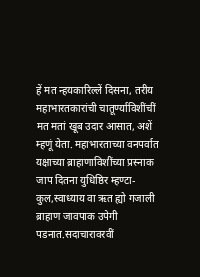हें मत न्हयकारिल्लें दिसना, तरीय महाभारतकारांची चातूर्ण्याविशींचीं मत मतां खूब उदार आसात, अशें म्हणूं येता. महाभारताच्या वनपर्वात यक्षाच्या ब्राहाणाविशींच्या प्रस्नाक जाप दितना युधिष्ठिर म्हण्टा- कुल,स्वाध्याय वा ऋत ह्यो गजाली ब्राहाण जावपाक उपेगी पडनात.सदाचारावरवीं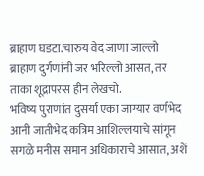ब्राहाण घडटा.चारुय वेद जाणा जाल्लो ब्राहाण दुर्गणांनी जर भरिल्लो आसत, तर ताका शूद्रापरस हीन लेखचो.
भविष्य पुराणांत दुसर्या एका जाग्यार वर्णभेद आनी जातीभेद कत्रिम आशिल्लयाचे सांगून सगळे मनीस समान अधिकाराचे आसात, अशें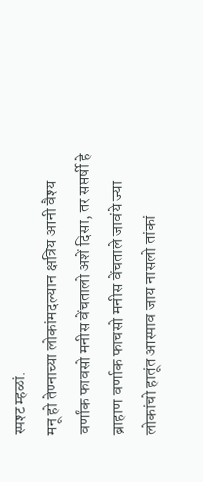स्पश्ट म्हळां.
मनू हो तेण्नाच्या लोकांमदल्यान क्षत्रिय आनी वैश्य वर्णांक फावसो मनीस वेंचतालो अशें दिसा, तर सप्तर्षी हे ब्राहाण वर्णाक फाचसो मनीस वेंचताले जावंये ज्या लोकांचो हातूंत आस्पाव जाय नासलो तांकां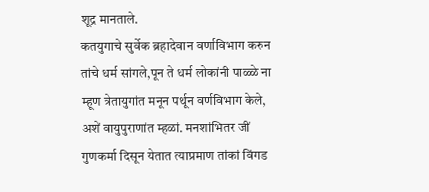शूद्र मानताले.
कतयुगाचे सुर्वेक ब्रहादेवान वर्णाविभाग करुन तांचे धर्म सांगले,पून ते धर्म लोकांनी पाळ्ळे ना म्हूण त्रेतायुगांत मनून पर्थून वर्णविभाग केले, अशें वायुपुराणांत म्हळां. मनशांभितर जीं गुणकर्मा दिसून येतात त्याप्रमाण तांकां विंगड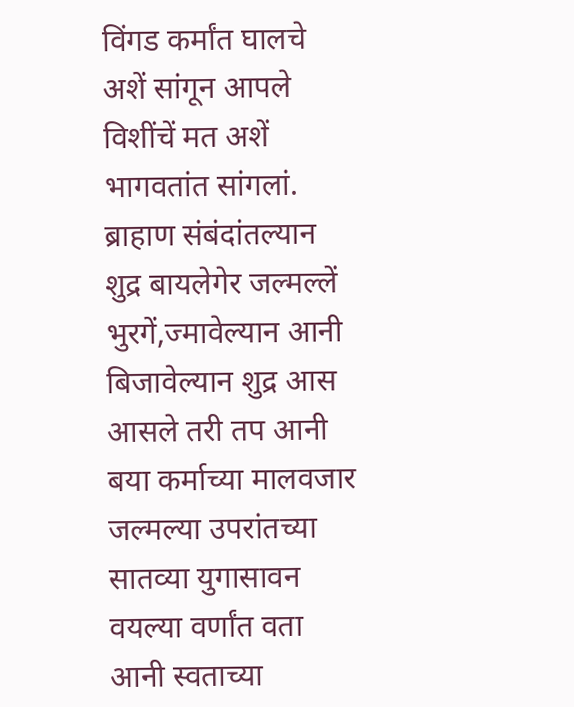विंगड कर्मांत घालचे अशें सांगून आपले विशींचें मत अशें भागवतांत सांगलां.
ब्राहाण संबंदांतल्यान शुद्र बायलेगेर जल्मल्लें भुरगें,ज्मावेल्यान आनी बिजावेल्यान शुद्र आस आसले तरी तप आनी बया कर्माच्या मालवजार जल्मल्या उपरांतच्या सातव्या युगासावन वयल्या वर्णांत वता आनी स्वताच्या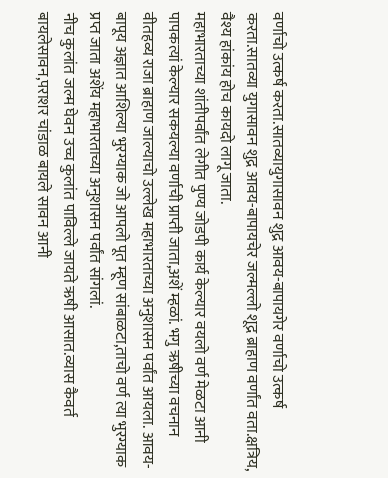वर्णाचो उत्कर्ष करता.सातव्यायुगासावन शुद्र आवय-बापायगेर वर्णाचो उत्कर्ष करता.सातव्या युगासावन शुद्र आवय-बापायचेर जल्मल्लो शूद्र ब्राहाण वर्णांत वता.क्षत्रिय, वैश्य हांकांय होच कायदो लागू जाता.
महाभारताच्या शांतीपर्वांत लेगीत पुण्य जोडपी कार्य केल्यार वयलो वर्ण मेळटा आनी पापकत्यां केल्यार सकयल्या वर्णाची प्राप्ती जाता,अशें म्हळां. भगु ऋषीच्या वचनान वीतहव्य राजा ब्राहाण जाल्याचो उल्लेख महाभारताच्या अनुशासन पर्वांत आयला. आवय-बापूय अज्ञात आशिल्या भुरग्याक जो आपलो पूत म्हूण सांबाळटा,ताचो वर्ण त्या भुरग्याक प्रप्त जाता अशेंय महाभारताच्या अनुशासन पर्वांत सांगलां.
नीच कुलांत जल्म घेवन उच्च कुलांत पाविल्ले जायते ऋषी आसात.व्यास कैवर्त बायलेसावन,पराशर चांडाळ बायले सावन आनी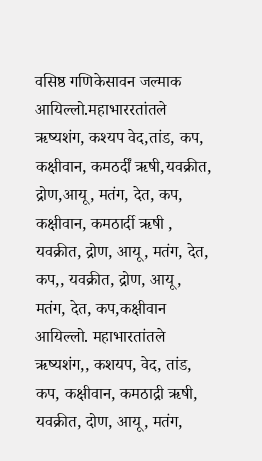वसिष्ठ गणिकेसावन जल्माक आयिल्लो.महाभाररतांतले ऋष्यशंग, कश्यप वेद,तांड, कप, कक्षीवान, कमठर्दीं ऋषी,यवक्रीत, द्रोण,आयू, मतंग, देत, कप, कक्षीवान, कमठार्दी ऋषी , यवक्रीत, द्रोण, आयू, मतंग, देत, कप,, यवक्रीत, द्रोण, आयू, मतंग, देत, कप,कक्षीवान आयिल्लो. महाभारतांतले ऋष्यशंग,, कशयप, वेद, तांड, कप, कक्षीवान, कमठाद्री ऋषी, यवक्रीत, दोण, आयू, मतंग,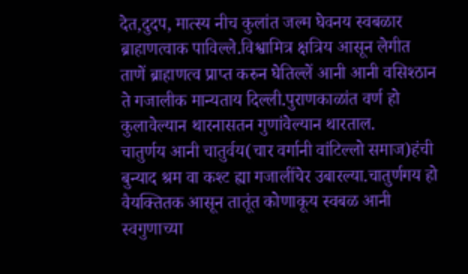देत,दुदप, मात्स्य नीच कुलांत जल्म घेवनय स्वबळार ब्राहाणत्वाक पाविल्ले.विश्वामित्र क्षत्रिय आसून लेगीत ताणें ब्राहाणत्व प्राप्त करुन घेतिल्लें आनी आनी वसिश्ठान ते गजालीक मान्यताय दिल्ली.पुराणकाळांत वर्ण हो कुलावेल्यान थारनासतन गुणांवेल्यान थारताल.
चातुर्णय आनी चातुर्वय(चार वर्गानी वांटिल्लो समाज)हंची बुन्याद श्रम वा कश्ट ह्या गजालींचेर उबारल्या.चातुर्णगय हो वैयक्तितक आसून तातूंत कोणाकूय स्वबळ आनी स्वगुणाच्या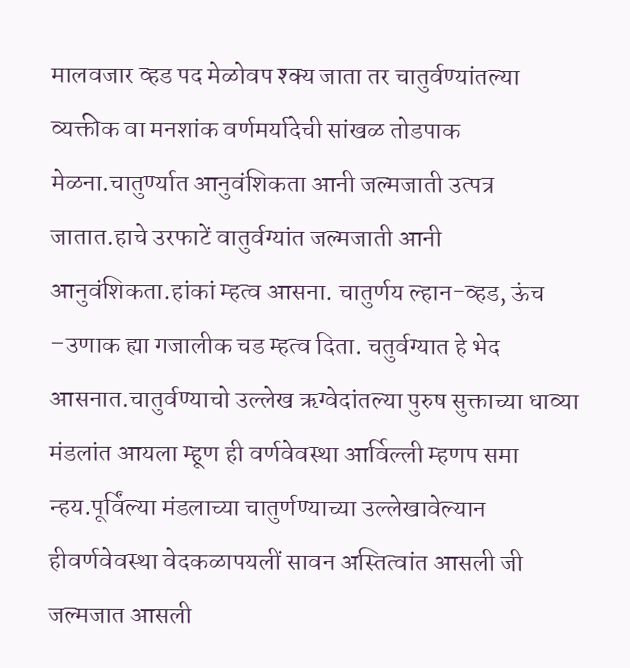मालवजार व्हड पद मेळोवप श्क्य जाता तर चातुर्वण्यांतल्या व्यक्तीक वा मनशांक वर्णमर्यादेची सांखळ तोडपाक मेळना.चातुर्ण्यात आनुवंशिकता आनी जल्मजाती उत्पत्र जातात.हाचे उरफाटें वातुर्वग्यांत जल्मजाती आनी आनुवंशिकता.हांकां म्हत्व आसना. चातुर्णय ल्हान-व्हड, ऊंच –उणाक ह्या गजालीक चड म्हत्व दिता. चतुर्वग्यात हे भेद आसनात.चातुर्वण्याचो उल्लेख ऋग्वेदांतल्या पुरुष सुक्ताच्या धाव्या मंडलांत आयला म्हूण ही वर्णवेवस्था आर्विल्ली म्हणप समा न्हय.पूर्विंल्या मंडलाच्या चातुर्णण्याच्या उल्लेखावेल्यान हीवर्णवेवस्था वेदकळापयलीं सावन अस्तित्वांत आसली जी जल्मजात आसली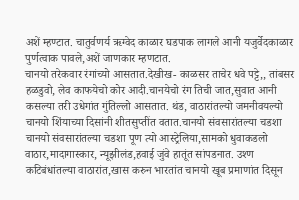अशें म्हण्टात. चातुर्वणर्य ऋग्वेद काळार घडपाक लागले आनी यजुर्वेदकाळार पुर्णत्वाक पावले,अशें जाणकार म्हणटात.
चानयो तरेकवार रंगांच्यो आसतात.देखीख- काळसर ताचेर धवे पट्टे,, तांबसर हळडुवो, लेव काफयेचो कोर आदी.चानयेचो रंग तिची जात,सुवात आनी कसल्या तरी उधेगांत गुंतिल्लो आसतात. थंड, वाठारांतल्यो जमनीवयल्यो चानयो शिंयाच्या दिसांनी शीतसुप्तींत वतात.चानयो संवसारांतल्या चडशा चानयो संवसारांतल्या चडशा पूण त्यो आस्ट्रेलिया,सामको धुवाकडलो वाठार,मादागास्कार, न्यूझीलंड,हवाई जुंवे हातूंत सांपडनात. उश्ण कटिबंधांतल्या वाठारांत,खास करुन भारतांत चानयो खूब प्रमाणांत दिसून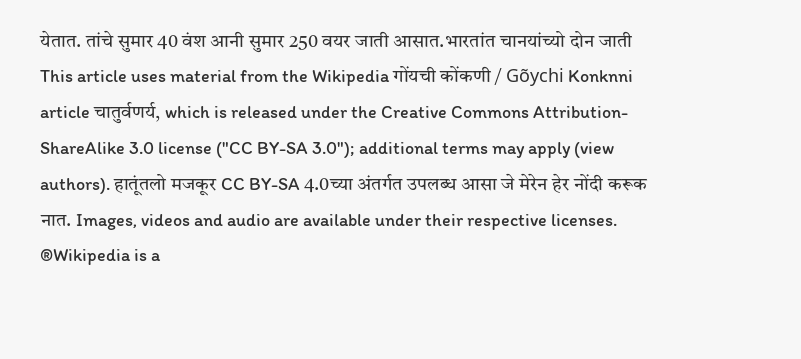येतात. तांचे सुमार 40 वंश आनी सुमार 250 वयर जाती आसात.भारतांत चानयांच्यो दोन जाती
This article uses material from the Wikipedia गोंयची कोंकणी / Gõychi Konknni article चातुर्वणर्य, which is released under the Creative Commons Attribution-ShareAlike 3.0 license ("CC BY-SA 3.0"); additional terms may apply (view authors). हातूंतलो मजकूर CC BY-SA 4.0च्या अंतर्गत उपलब्ध आसा जे मेरेन हेर नोंदी करूक नात. Images, videos and audio are available under their respective licenses.
®Wikipedia is a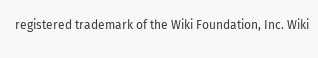registered trademark of the Wiki Foundation, Inc. Wiki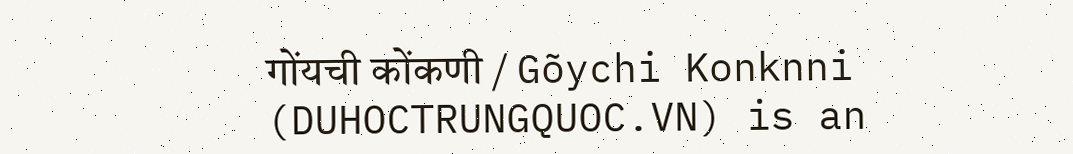गोंयची कोंकणी / Gõychi Konknni (DUHOCTRUNGQUOC.VN) is an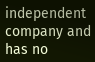independent company and has no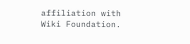affiliation with Wiki Foundation.